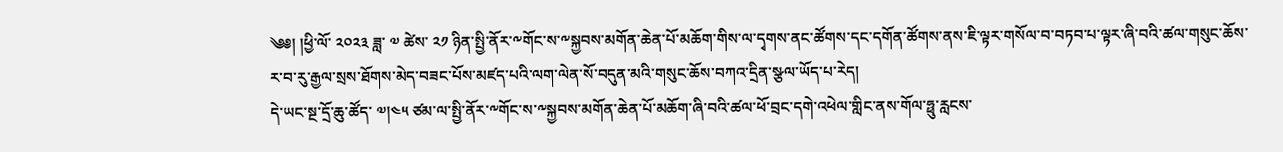༄༅། །ཕྱི་ལོ་ ༢༠༢༣ ཟླ་ ༧ ཚེས་ ༢༡ ཉིན་སྤྱི་ནོར་༸གོང་ས་༸སྐྱབས་མགོན་ཆེན་པོ་མཆོག་གིས་ལ་དྭགས་ནང་ཚོགས་དང་དགོན་ཚོགས་ནས་ཇི་ལྟར་གསོལ་བ་བཏབ་པ་ལྟར་ཞི་བའི་ཚལ་གསུང་ཆོས་ར་བ་རུ་རྒྱལ་སྲས་ཐོགས་མེད་བཟང་པོས་མཛད་པའི་ལག་ལེན་སོ་བདུན་མའི་གསུང་ཆོས་བཀའ་དྲིན་སྩལ་ཡོད་པ་རེད།
དེ་ཡང་སྔ་དྲོ་ཆུ་ཚོད་ ༧།༤༥ ཙམ་ལ་སྤྱི་ནོར་༸གོང་ས་༸སྐྱབས་མགོན་ཆེན་པོ་མཆོག་ཞི་བའི་ཚལ་ཕོ་བྲང་དགེ་འཕེལ་གླིང་ནས་གོལ་ཧྥུ་རླངས་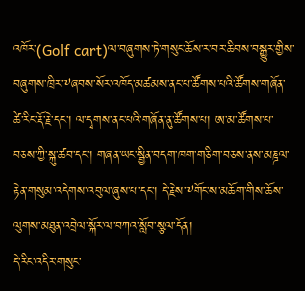འཁོར་(Golf cart)ལ་བཞུགས་ཏེ་གསུང་ཆོས་ར་བར་ཆིབས་བསྒྱུར་གྱིས་བཞུགས་ཁྲིར་༸ཞབས་སོར་འཁོད་མཚམས་ནང་པ་ཚོགས་པའི་ཚོགས་གཞོན་ཚེ་རིང་རྡོ་རྗེ་དང་། ལ་དྭགས་ནང་པའི་གཞོན་ནུ་ཚོགས་པ། ཨ་མ་ཚོགས་པ་བཅས་ཀྱི་སྐུ་ཚབ་དང་། གཞན་ཡང་སྦྱིན་བདག་ཁག་གཅིག་བཅས་ནས་མཎྜལ་རྟེན་གསུམ་འདེགས་འབུལ་ཞུས་པ་དང་། དེ་རྗེས་༸གོང་ས་མཆོག་གིས་ཆོས་ལུགས་མཐུན་འབྲེལ་སྐོར་ལ་བཀའ་སློབ་སྩལ་དོན།
དེ་རིང་འདིར་གསུང་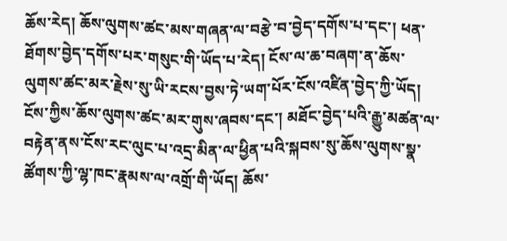ཆོས་རེད། ཆོས་ལུགས་ཚང་མས་གཞན་ལ་བརྩེ་བ་བྱེད་དགོས་པ་དང་། ཕན་ཐོགས་བྱེད་དགོས་པར་གསུང་གི་ཡོད་པ་རེད། ངོས་ལ་ཆ་བཞག་ན་ཆོས་ལུགས་ཚང་མར་རྗེས་སུ་ཡི་རངས་བྱས་ཏེ་ཡག་པོར་ངོས་འཛིན་བྱེད་ཀྱི་ཡོད། ངོས་ཀྱིས་ཆོས་ལུགས་ཚང་མར་གུས་ཞབས་དང་། མཐོང་བྱེད་པའི་རྒྱུ་མཚན་ལ་བརྟེན་ནས་ངོས་རང་ལུང་པ་འདྲ་མིན་ལ་ཕྱིན་པའི་སྐབས་སུ་ཆོས་ལུགས་སྣ་ཚོགས་ཀྱི་ལྷ་ཁང་རྣམས་ལ་འགྲོ་གི་ཡོད། ཆོས་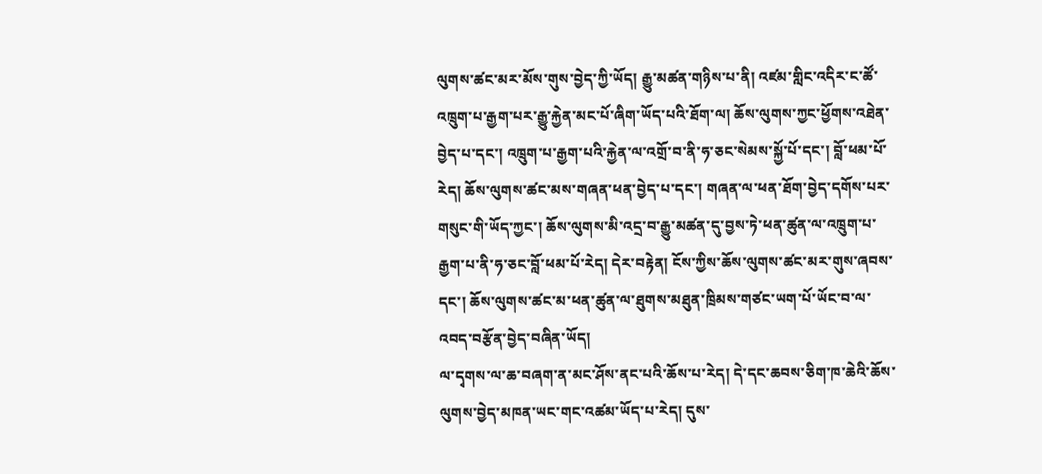ལུགས་ཚང་མར་མོས་གུས་བྱེད་ཀྱི་ཡོད། རྒྱུ་མཚན་གཉིས་པ་ནི། འཛམ་གླིང་འདིར་ང་ཚོ་འཁྲུག་པ་རྒྱག་པར་རྒྱུ་རྐྱེན་མང་པོ་ཞིག་ཡོད་པའི་ཐོག་ལ། ཆོས་ལུགས་ཀྱང་ཕྱོགས་འཐེན་བྱེད་པ་དང་། འཁྲུག་པ་རྒྱག་པའི་རྐྱེན་ལ་འགྲོ་བ་ནི་ཧ་ཅང་སེམས་སྐྱོ་པོ་དང་། བློ་ཕམ་པོ་རེད། ཆོས་ལུགས་ཚང་མས་གཞན་ཕན་བྱེད་པ་དང་། གཞན་ལ་ཕན་ཐོག་བྱེད་དགོས་པར་གསུང་གི་ཡོད་ཀྱང་། ཆོས་ལུགས་མི་འདྲ་བ་རྒྱུ་མཚན་དུ་བྱས་ཏེ་ཕན་ཚུན་ལ་འཁྲུག་པ་རྒྱག་པ་ནི་ཧ་ཅང་བློ་ཕམ་པོ་རེད། དེར་བརྟེན། ངོས་ཀྱིས་ཆོས་ལུགས་ཚང་མར་གུས་ཞབས་དང་། ཆོས་ལུགས་ཚང་མ་ཕན་ཚུན་ལ་ཐུགས་མཐུན་ཁྲིམས་གཙང་ཡག་པོ་ཡོང་བ་ལ་འབད་བརྩོན་བྱེད་བཞིན་ཡོད།
ལ་དྭགས་ལ་ཆ་བཞག་ན་མང་ཤོས་ནང་པའི་ཆོས་པ་རེད། དེ་དང་ཆབས་ཅིག་ཁ་ཆེའི་ཆོས་ལུགས་བྱེད་མཁན་ཡང་གང་འཚམ་ཡོད་པ་རེད། དུས་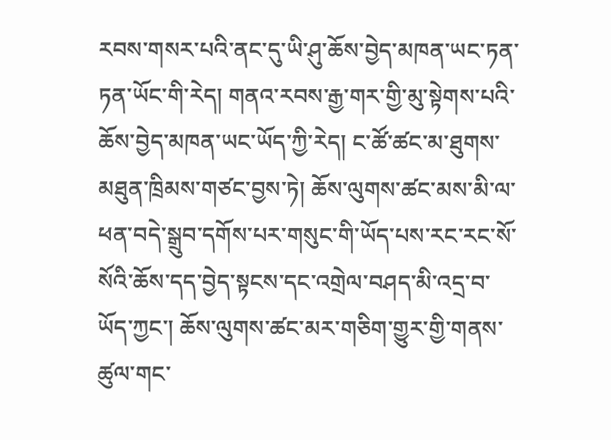རབས་གསར་པའི་ནང་དུ་ཡི་ཤུ་ཆོས་བྱེད་མཁན་ཡང་ཏན་ཏན་ཡོང་གི་རེད། གནའ་རབས་རྒྱ་གར་གྱི་མུ་སྟེགས་པའི་ཆོས་བྱེད་མཁན་ཡང་ཡོད་ཀྱི་རེད། ང་ཚོ་ཚང་མ་ཐུགས་མཐུན་ཁྲིམས་གཙང་བྱས་ཏེ། ཆོས་ལུགས་ཚང་མས་མི་ལ་ཕན་བདེ་སྒྲུབ་དགོས་པར་གསུང་གི་ཡོད་པས་རང་རང་སོ་སོའི་ཆོས་དད་བྱེད་སྟངས་དང་འགྲེལ་བཤད་མི་འདྲ་བ་ཡོད་ཀྱང་། ཆོས་ལུགས་ཚང་མར་གཅིག་གྱུར་གྱི་གནས་ཚུལ་གང་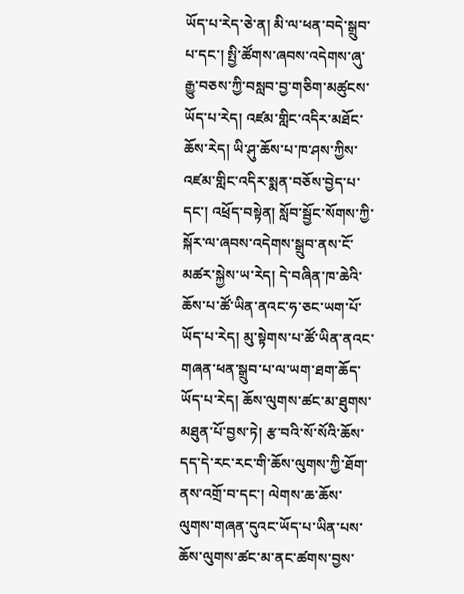ཡོད་པ་རེད་ཅེ་ན། མི་ལ་ཕན་བདེ་སྒྲུབ་པ་དང་། སྤྱི་ཚོགས་ཞབས་འདེགས་ཞུ་རྒྱུ་བཅས་ཀྱི་བསླབ་བྱ་གཅིག་མཚུངས་ཡོད་པ་རེད། འཛམ་གླིང་འདིར་མཐོང་ཆོས་རེད། ཡི་ཤུ་ཆོས་པ་ཁ་ཤས་ཀྱིས་འཛམ་གླིང་འདིར་སྨན་བཅོས་བྱེད་པ་དང་། འཕྲོད་བསྟེན། སློབ་སྦྱོང་སོགས་ཀྱི་སྐོར་ལ་ཞབས་འདེགས་སྒྲུབ་ནས་ངོ་མཚར་སྐྱེས་ཡ་རེད། དེ་བཞིན་ཁ་ཆེའི་ཆོས་པ་ཚོ་ཡིན་ནའང་ཧ་ཅང་ཡག་པོ་ཡོད་པ་རེད། མུ་སྟེགས་པ་ཚོ་ཡིན་ནའང་གཞན་ཕན་སྒྲུབ་པ་ལ་ཡག་ཐག་ཆོད་ཡོད་པ་རེད། ཆོས་ལུགས་ཚང་མ་ཐུགས་མཐུན་པོ་བྱས་ཏེ། རྩ་བའི་སོ་སོའི་ཆོས་དད་དེ་རང་རང་གི་ཆོས་ལུགས་ཀྱི་ཐོག་ནས་འགྲོ་བ་དང་། ལེགས་ཆ་ཆོས་ལུགས་གཞན་དུའང་ཡོད་པ་ཡིན་པས་ཆོས་ལུགས་ཚང་མ་ནང་ཚགས་བྱས་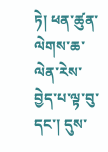ཏེ། ཕན་ཚུན་ལེགས་ཆ་ལེན་རེས་བྱེད་པ་ལྟ་བུ་དང་། དུས་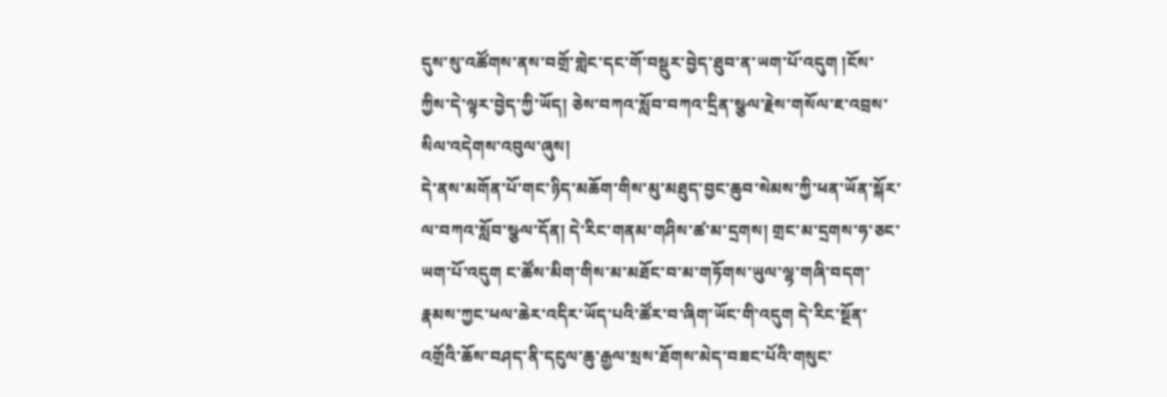དུས་སུ་འཚོགས་ནས་བགྲོ་གླེང་དང་གོ་བསྡུར་བྱེད་ཐུབ་ན་ཡག་པོ་འདུག །ངོས་ཀྱིས་དེ་ལྟར་བྱེད་ཀྱི་ཡོད། ཅེས་བཀའ་སློབ་བཀའ་དྲིན་སྩལ་རྗེས་གསོལ་ཇ་འབྲས་སིལ་འདེགས་འབུལ་ཞུས།
དེ་ནས་མགོན་པོ་གང་ཉིད་མཆོག་གིས་མུ་མཐུད་བྱང་ཆུབ་སེམས་ཀྱི་ཕན་ཡོན་སྐོར་ལ་བཀའ་སློབ་སྩལ་དོན། དེ་རིང་གནམ་གཤིས་ཚ་མ་དྲགས། གྲང་མ་དྲགས་ཧ་ཅང་ཡག་པོ་འདུག ང་ཚོས་མིག་གིས་མ་མཐོང་བ་མ་གཏོགས་ཡུལ་ལྷ་གཞི་བདག་རྣམས་ཀྱང་ཕལ་ཆེར་འདིར་ཡོད་པའི་ཚོར་བ་ཞིག་ཡོང་གི་འདུག དེ་རིང་སྔོན་འགྲོའི་ཆོས་བཤད་ནི་དངུལ་ཆུ་རྒྱལ་སྲས་ཐོགས་མེད་བཟང་པོའི་གསུང་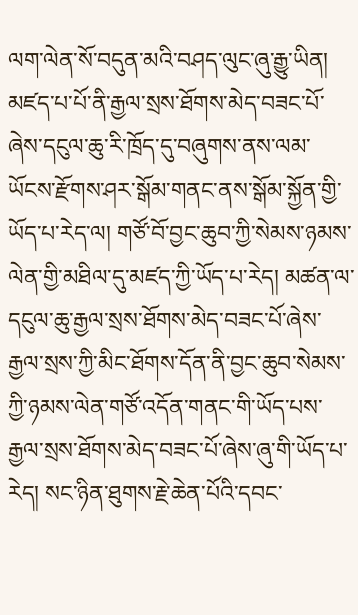ལག་ལེན་སོ་བདུན་མའི་བཤད་ལུང་ཞུ་རྒྱུ་ཡིན། མཛད་པ་པོ་ནི་རྒྱལ་སྲས་ཐོགས་མེད་བཟང་པོ་ཞེས་དངུལ་ཆུ་རི་ཁྲོད་དུ་བཞུགས་ནས་ལམ་ཡོངས་རྫོགས་ཤར་སྒོམ་གནང་ནས་སྒོམ་སྐྱོན་གྱི་ཡོད་པ་རེད་ལ། གཙོ་བོ་བྱང་ཆུབ་ཀྱི་སེམས་ཉམས་ལེན་གྱི་མཐིལ་དུ་མཛད་ཀྱི་ཡོད་པ་རེད། མཚན་ལ་དངུལ་ཆུ་རྒྱལ་སྲས་ཐོགས་མེད་བཟང་པོ་ཞེས་རྒྱལ་སྲས་ཀྱི་མིང་ཐོགས་དོན་ནི་བྱང་ཆུབ་སེམས་ཀྱི་ཉམས་ལེན་གཙོ་འདོན་གནང་གི་ཡོད་པས་རྒྱལ་སྲས་ཐོགས་མེད་བཟང་པོ་ཞེས་ཞུ་གི་ཡོད་པ་རེད། སང་ཉིན་ཐུགས་རྗེ་ཆེན་པོའི་དབང་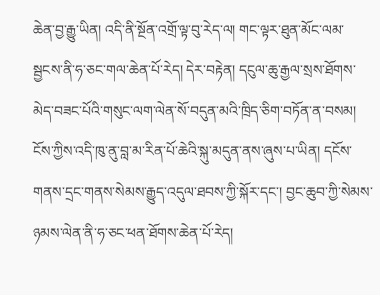ཆེན་བྱ་རྒྱུ་ཡིན། འདི་ནི་སྔོན་འགྲོ་ལྟ་བུ་རེད་ལ། གང་ལྟར་ཐུན་མོང་ལམ་སྦྱངས་ནི་ཧ་ཅང་གལ་ཆེན་པོ་རེད། དེར་བརྟེན། དངུལ་ཆུ་རྒྱལ་སྲས་ཐོགས་མེད་བཟང་པོའི་གསུང་ལག་ལེན་སོ་བདུན་མའི་ཁྲིད་ཅིག་བཏོན་ན་བསམ། ངོས་ཀྱིས་འདི་ཁུ་ནུ་བླ་མ་རིན་པོ་ཆེའི་སྐུ་མདུན་ནས་ཞུས་པ་ཡིན། དངོས་གནས་དྲང་གནས་སེམས་རྒྱུད་འདུལ་ཐབས་ཀྱི་སྐོར་དང་། བྱང་ཆུབ་ཀྱི་སེམས་ཉམས་ལེན་ནི་ཧ་ཅང་ཕན་ཐོགས་ཆེན་པོ་རེད།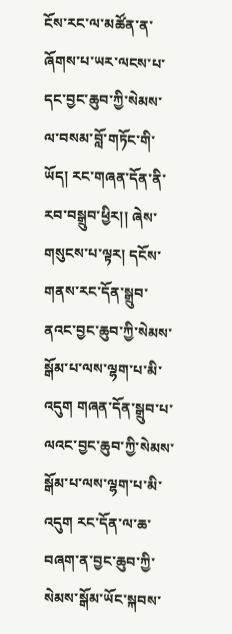ངོས་རང་ལ་མཚོན་ན་ཞོགས་པ་ཡར་ལངས་པ་དང་བྱང་ཆུབ་ཀྱི་སེམས་ལ་བསམ་བློ་གཏོང་གི་ཡོད། རང་གཞན་དོན་ནི་རབ་བསྒྲུབ་ཕྱིར།། ཞེས་གསུངས་པ་ལྟར། དངོས་གནས་རང་དོན་སྒྲུབ་ནའང་བྱང་ཆུབ་ཀྱི་སེམས་སྒོམ་པ་ལས་ལྷག་པ་མི་འདུག གཞན་དོན་སྒྲུབ་པ་ལའང་བྱང་ཆུབ་ཀྱི་སེམས་སྒོམ་པ་ལས་ལྷག་པ་མི་འདུག རང་དོན་ལ་ཆ་བཞག་ན་བྱང་ཆུབ་ཀྱི་སེམས་སྒོམ་ཡོང་སྐབས་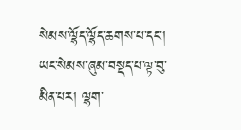སེམས་ལྷོད་ལྷོད་ཆགས་པ་དང་། ཡང་སེམས་ཞུམ་བསྡད་པ་ལྟ་བུ་མིན་པར། ལྷག་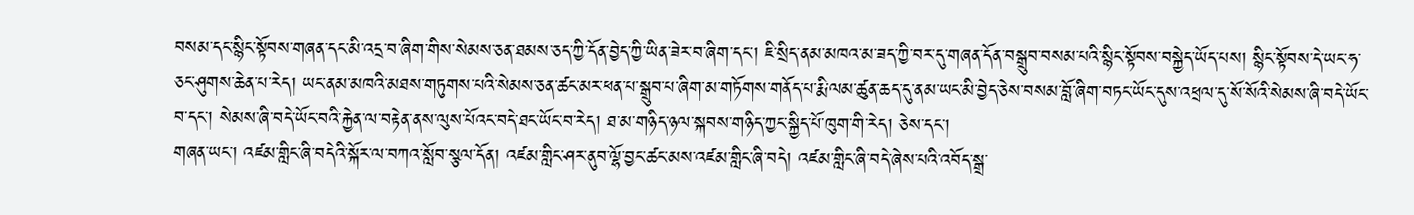བསམ་དང་སྙིང་སྟོབས་གཞན་དང་མི་འདྲ་བ་ཞིག་གིས་སེམས་ཅན་ཐམས་ཅད་ཀྱི་དོན་བྱེད་ཀྱི་ཡིན་ཟེར་བ་ཞིག་དང་། ཇི་སྲིད་ནམ་མཁའ་མ་ཟད་ཀྱི་བར་དུ་གཞན་དོན་བསྒྲུབ་བསམ་པའི་སྙིང་སྟོབས་བསྐྱེད་ཡོད་པས། སྙིང་སྟོབས་དེ་ཡང་ཧ་ཅང་ཤུགས་ཆེན་པ་རེད། ཡང་ནམ་མཁའི་མཐས་གཏུགས་པའི་སེམས་ཅན་ཚང་མར་ཕན་པ་སྒྲུབ་པ་ཞིག་མ་གཏོགས་གནོད་པ་རྨི་ལམ་ཚུན་ཆད་དུ་ནམ་ཡང་མི་བྱེད་ཅེས་བསམ་བློ་ཞིག་བཏང་ཡོང་དུས་འཕྲལ་དུ་སོ་སོའི་སེམས་ཞི་བདེ་ཡོང་བ་དང་། སེམས་ཞི་བདེ་ཡོང་བའི་རྐྱེན་ལ་བརྟེན་ནས་ལུས་པོའང་བདེ་ཐང་ཡོང་བ་རེད། ཐ་མ་གཉིད་ཉལ་སྐབས་གཉིད་ཀྱང་སྐྱིད་པོ་ཁུག་གི་རེད། ཅེས་དང་།
གཞན་ཡང་། འཛམ་གླིང་ཞི་བདེའི་སྐོར་ལ་བཀའ་སློབ་སྩལ་དོན། འཛམ་གླིང་ཤར་ནུབ་ལྷོ་བྱང་ཚང་མས་འཛམ་གླིང་ཞི་བདེ། འཛམ་གླིང་ཞི་བདེ་ཞེས་པའི་འབོད་སྒྲ་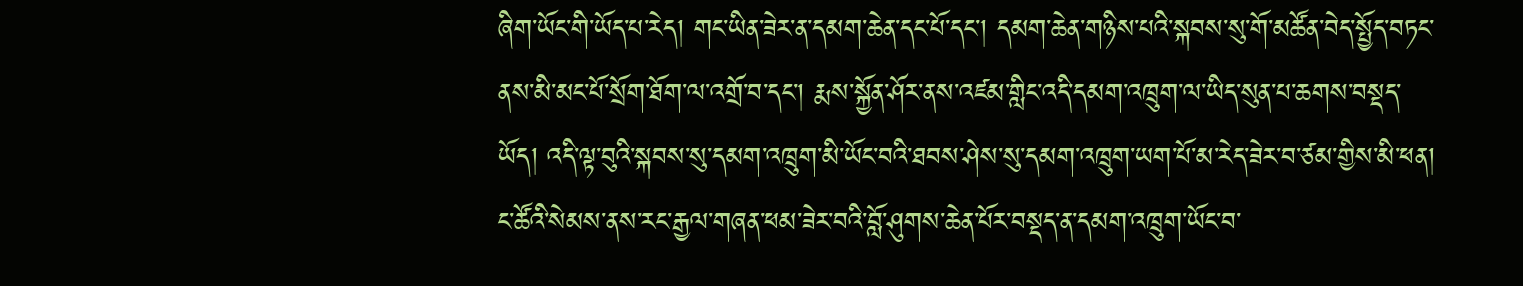ཞིག་ཡོང་གི་ཡོད་པ་རེད། གང་ཡིན་ཟེར་ན་དམག་ཆེན་དང་པོ་དང་། དམག་ཆེན་གཉིས་པའི་སྐབས་སུ་གོ་མཚོན་བེད་སྤྱོད་བཏང་ནས་མི་མང་པོ་སྲོག་ཐོག་ལ་འགྲོ་བ་དང་། རྨས་སྐྱོན་ཤོར་ནས་འཛམ་གླིང་འདི་དམག་འཁྲུག་ལ་ཡིད་སུན་པ་ཆགས་བསྡད་ཡོད། འདི་ལྟ་བུའི་སྐབས་སུ་དམག་འཁྲུག་མི་ཡོང་བའི་ཐབས་ཤེས་སུ་དམག་འཁྲུག་ཡག་པོ་མ་རེད་ཟེར་བ་ཙམ་གྱིས་མི་ཕན། ང་ཚོའི་སེམས་ནས་རང་རྒྱལ་གཞན་ཕམ་ཟེར་བའི་བློ་ཤུགས་ཆེན་པོར་བསྡད་ན་དམག་འཁྲུག་ཡོང་བ་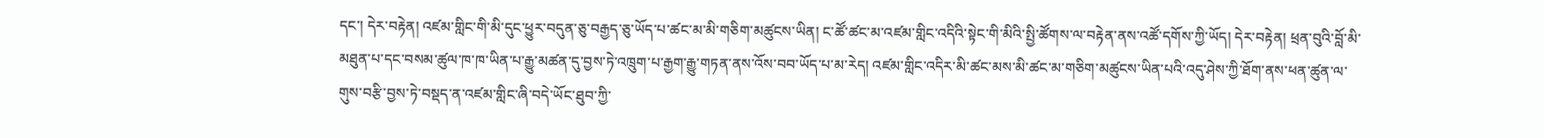དང་། དེར་བརྟེན། འཛམ་གླིང་གི་མི་དུང་ཕྱུར་བདུན་ཅུ་བརྒྱད་ཅུ་ཡོད་པ་ཚང་མ་མི་གཅིག་མཚུངས་ཡིན། ང་ཚོ་ཚང་མ་འཛམ་གླིང་འདིའི་སྟེང་གི་མིའི་སྤྱི་ཚོགས་ལ་བརྟེན་ནས་འཚོ་དགོས་ཀྱི་ཡོད། དེར་བརྟེན། ཕྲན་བུའི་བློ་མི་མཐུན་པ་དང་བསམ་ཚུལ་ཁ་ཁ་ཡིན་པ་རྒྱུ་མཚན་དུ་བྱས་ཏེ་འཁྲུག་པ་རྒྱག་རྒྱུ་གཏན་ནས་འོས་བབ་ཡོད་པ་མ་རེད། འཛམ་གླིང་འདིར་མི་ཚང་མས་མི་ཚང་མ་གཅིག་མཚུངས་ཡིན་པའི་འདུ་ཤེས་ཀྱི་ཐོག་ནས་ཕན་ཚུན་ལ་གུས་བརྩི་བྱས་ཏེ་བསྡད་ན་འཛམ་གླིང་ཞི་བདེ་ཡོང་ཐུབ་ཀྱི་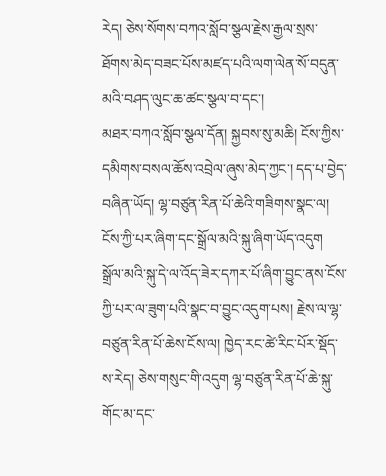རེད། ཅེས་སོགས་བཀའ་སློབ་སྩལ་རྗེས་རྒྱལ་སྲས་ཐོགས་མེད་བཟང་པོས་མཛད་པའི་ལག་ལེན་སོ་བདུན་མའི་བཤད་ལུང་ཆ་ཚང་སྩལ་བ་དང་།
མཐར་བཀའ་སློབ་སྩལ་དོན། སྐྱབས་སུ་མཆི། ངོས་ཀྱིས་དམིགས་བསལ་ཆོས་འབྲེལ་ཞུས་མེད་ཀྱང་། དད་པ་བྱེད་བཞིན་ཡོད། ལྷ་བཙུན་རིན་པོ་ཆེའི་གཟིགས་སྣང་ལ། ངོས་ཀྱི་པར་ཞིག་དང་སྒྲོལ་མའི་སྐུ་ཞིག་ཡོད་འདུག སྒྲོལ་མའི་སྐུ་དེ་ལ་འོད་ཟེར་དཀར་པོ་ཞིག་བྱུང་ནས་ངོས་ཀྱི་པར་ལ་ཟུག་པའི་སྣང་བ་བྱུང་འདུག་པས། རྗེས་ལ་ལྷ་བཙུན་རིན་པོ་ཆེས་ངོས་ལ། ཁྱེད་རང་ཚེ་རིང་པོར་སྡོད་ས་རེད། ཅེས་གསུང་གི་འདུག ལྷ་བཙུན་རིན་པོ་ཆེ་སྐུ་གོང་མ་དང་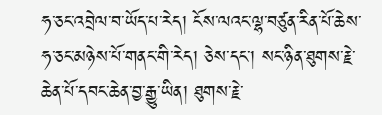ཧ་ཅང་འབྲེལ་བ་ཡོད་པ་རེད། ངོས་ལའང་ལྷ་བཙུན་རིན་པོ་ཆེས་ཧ་ཅང་མཉེས་པོ་གནང་གི་རེད། ཅེས་དང་། སང་ཉིན་ཐུགས་རྗེ་ཆེན་པོ་དབང་ཆེན་བྱ་རྒྱུ་ཡིན། ཐུགས་རྗེ་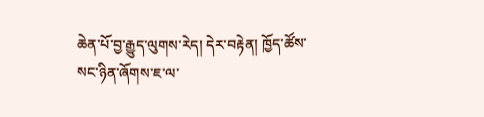ཆེན་པོ་བྱ་རྒྱུད་ལུགས་རེད། དེར་བརྟེན། ཁྱོད་ཚོས་སང་ཉིན་ཞོགས་ཇ་ལ་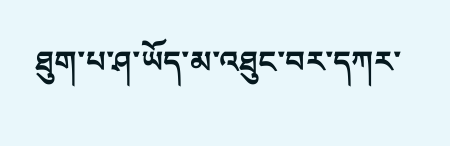ཐུག་པ་ཤ་ཡོད་མ་འཐུང་བར་དཀར་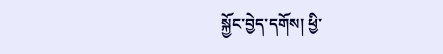སྐྱོང་བྱེད་དགོས། ཕྱི་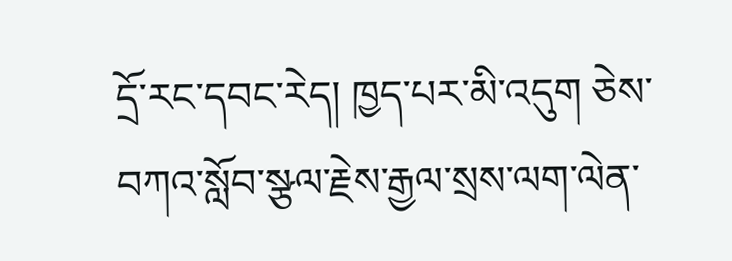དྲོ་རང་དབང་རེད། ཁྱད་པར་མི་འདུག ཅེས་བཀའ་སློབ་སྩལ་རྗེས་རྒྱལ་སྲས་ལག་ལེན་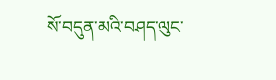སོ་བདུན་མའི་བཤད་ལུང་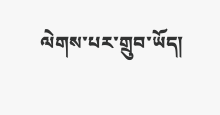ལེགས་པར་གྲུབ་ཡོད།